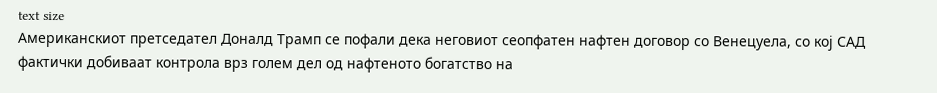text size
Американскиот претседател Доналд Трамп се пофали дека неговиот сеопфатен нафтен договор со Венецуела, со кој САД фактички добиваат контрола врз голем дел од нафтеното богатство на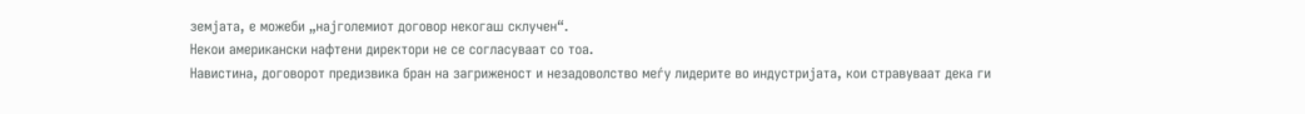земјата, е можеби „најголемиот договор некогаш склучен“.
Некои американски нафтени директори не се согласуваат со тоа.
Навистина, договорот предизвика бран на загриженост и незадоволство меѓу лидерите во индустријата, кои стравуваат дека ги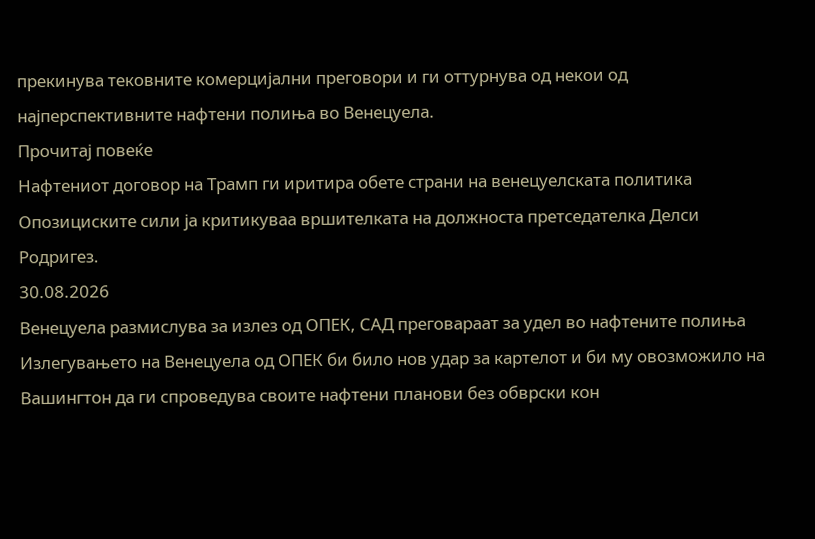прекинува тековните комерцијални преговори и ги оттурнува од некои од најперспективните нафтени полиња во Венецуела.
Прочитај повеќе
Нафтениот договор на Трамп ги иритира обете страни на венецуелската политика
Опозициските сили ја критикуваа вршителката на должноста претседателка Делси Родригез.
30.08.2026
Венецуела размислува за излез од ОПЕК, САД преговараат за удел во нафтените полиња
Излегувањето на Венецуела од ОПЕК би било нов удар за картелот и би му овозможило на Вашингтон да ги спроведува своите нафтени планови без обврски кон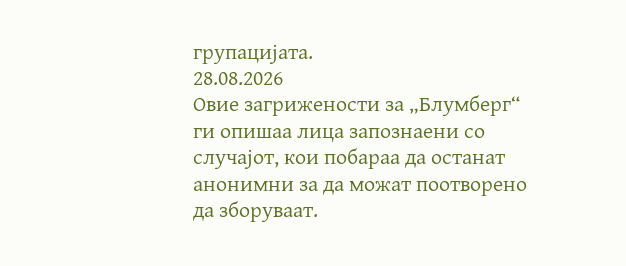групацијата.
28.08.2026
Овие загрижености за „Блумберг“ ги опишаа лица запознаени со случајот, кои побараа да останат анонимни за да можат поотворено да зборуваат.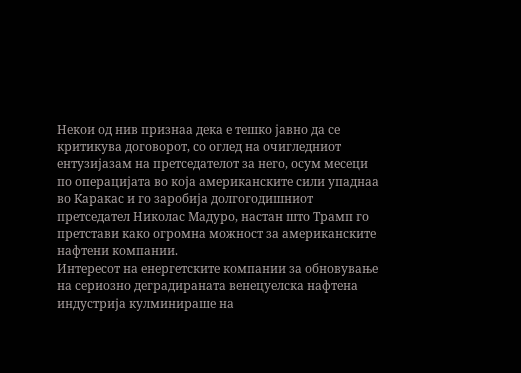Некои од нив признаа дека е тешко јавно да се критикува договорот, со оглед на очигледниот ентузијазам на претседателот за него, осум месеци по операцијата во која американските сили упаднаа во Каракас и го заробија долгогодишниот претседател Николас Мадуро, настан што Трамп го претстави како огромна можност за американските нафтени компании.
Интересот на енергетските компании за обновување на сериозно деградираната венецуелска нафтена индустрија кулминираше на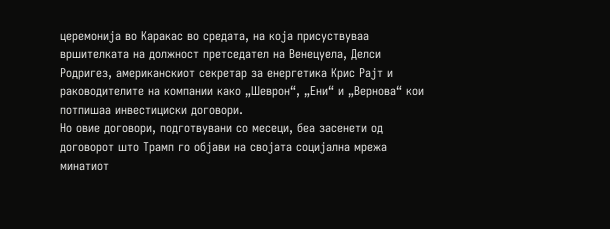церемонија во Каракас во средата, на која присуствуваа вршителката на должност претседател на Венецуела, Делси Родригез, американскиот секретар за енергетика Крис Рајт и раководителите на компании како „Шеврон“, „Ени“ и „Вернова“ кои потпишаа инвестициски договори.
Но овие договори, подготвувани со месеци, беа засенети од договорот што Трамп го објави на својата социјална мрежа минатиот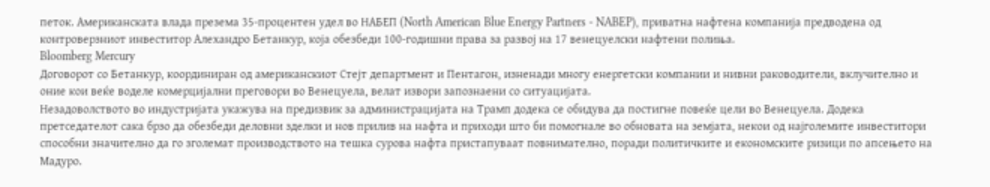петок. Американската влада презема 35-процентен удел во НАБЕП (North American Blue Energy Partners - NABEP), приватна нафтена компанија предводена од контроверзниот инвеститор Алехандро Бетанкур, која обезбеди 100-годишни права за развој на 17 венецуелски нафтени полиња.
Bloomberg Mercury
Договорот со Бетанкур, координиран од американскиот Стејт департмент и Пентагон, изненади многу енергетски компании и нивни раководители, вклучително и оние кои веќе воделе комерцијални преговори во Венецуела, велат извори запознаени со ситуацијата.
Незадоволството во индустријата укажува на предизвик за администрацијата на Трамп додека се обидува да постигне повеќе цели во Венецуела. Додека претседателот сака брзо да обезбеди деловни зделки и нов прилив на нафта и приходи што би помогнале во обновата на земјата, некои од најголемите инвеститори способни значително да го зголемат производството на тешка сурова нафта пристапуваат повнимателно, поради политичките и економските ризици по апсењето на Мадуро.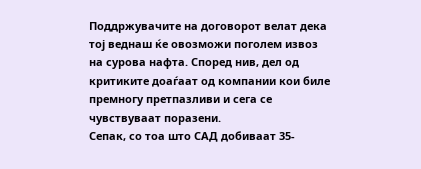Поддржувачите на договорот велат дека тој веднаш ќе овозможи поголем извоз на сурова нафта. Според нив, дел од критиките доаѓаат од компании кои биле премногу претпазливи и сега се чувствуваат поразени.
Сепак, со тоа што САД добиваат 35-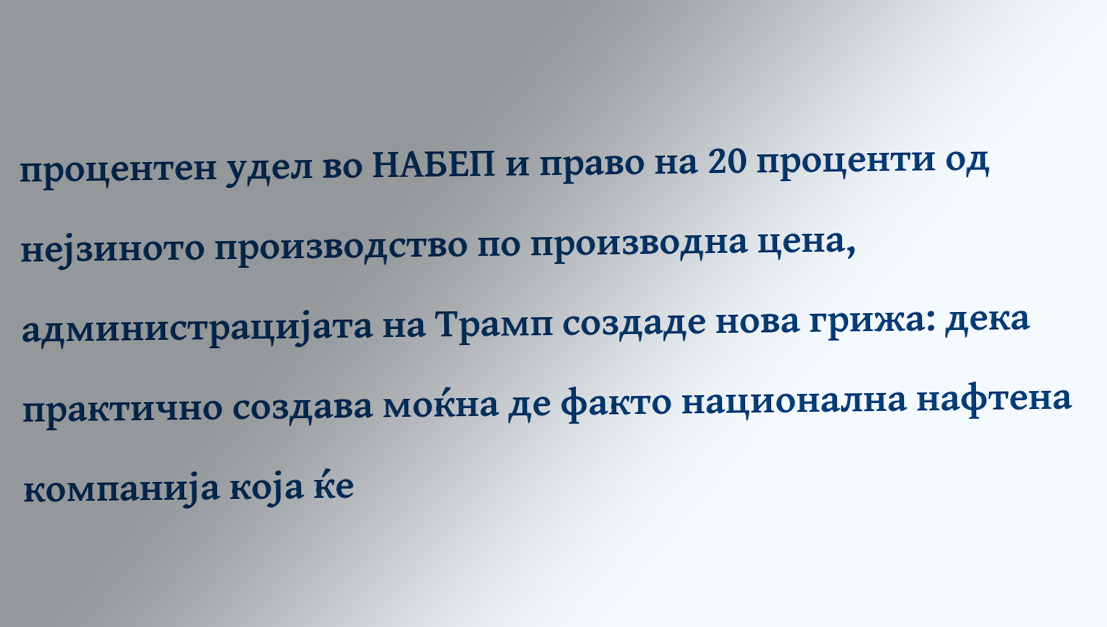процентен удел во НАБЕП и право на 20 проценти од нејзиното производство по производна цена, администрацијата на Трамп создаде нова грижа: дека практично создава моќна де факто национална нафтена компанија која ќе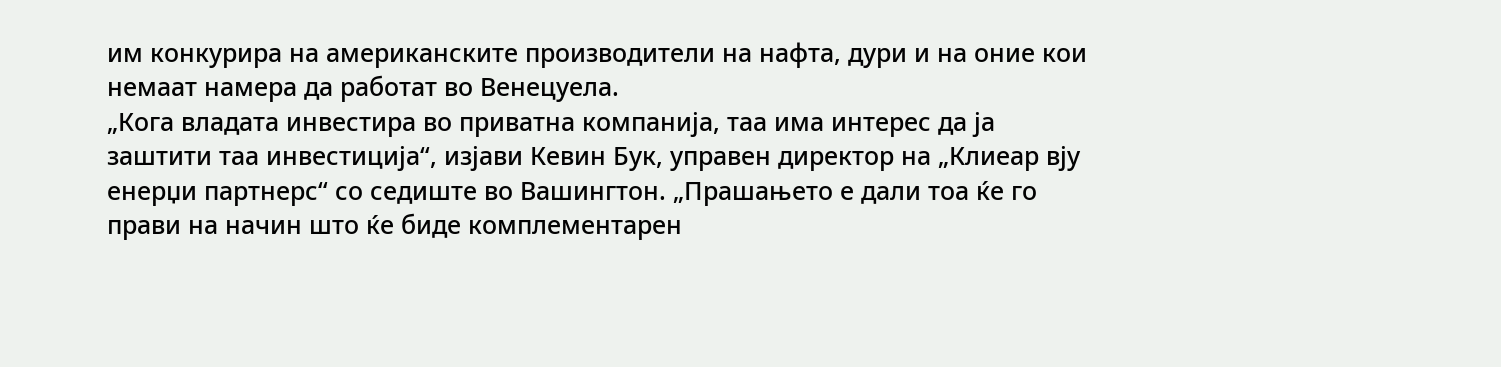им конкурира на американските производители на нафта, дури и на оние кои немаат намера да работат во Венецуела.
„Кога владата инвестира во приватна компанија, таа има интерес да ја заштити таа инвестиција“, изјави Кевин Бук, управен директор на „Клиеар вју енерџи партнерс“ со седиште во Вашингтон. „Прашањето е дали тоа ќе го прави на начин што ќе биде комплементарен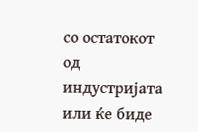со остатокот од индустријата или ќе биде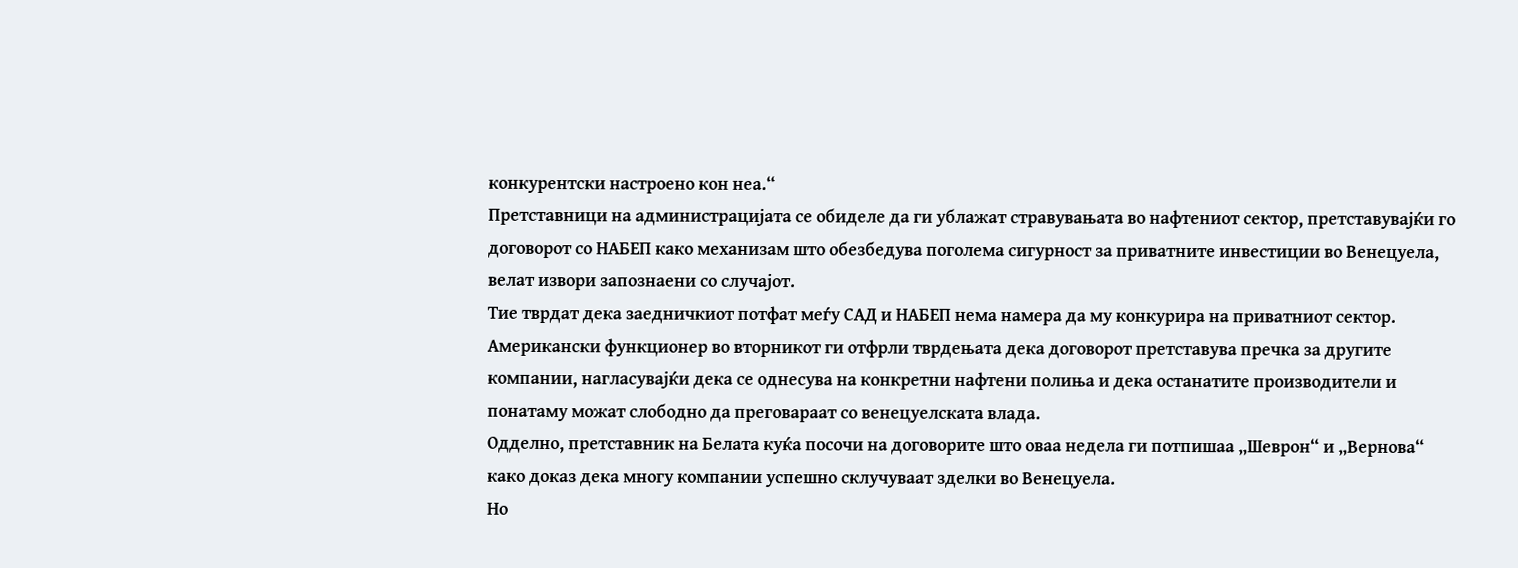конкурентски настроено кон неа.“
Претставници на администрацијата се обиделе да ги ублажат стравувањата во нафтениот сектор, претставувајќи го договорот со НАБЕП како механизам што обезбедува поголема сигурност за приватните инвестиции во Венецуела, велат извори запознаени со случајот.
Тие тврдат дека заедничкиот потфат меѓу САД и НАБЕП нема намера да му конкурира на приватниот сектор. Американски функционер во вторникот ги отфрли тврдењата дека договорот претставува пречка за другите компании, нагласувајќи дека се однесува на конкретни нафтени полиња и дека останатите производители и понатаму можат слободно да преговараат со венецуелската влада.
Одделно, претставник на Белата куќа посочи на договорите што оваа недела ги потпишаа „Шеврон“ и „Вернова“ како доказ дека многу компании успешно склучуваат зделки во Венецуела.
Но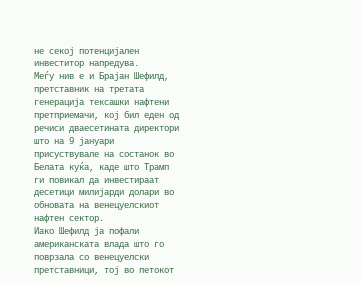не секој потенцијален инвеститор напредува.
Меѓу нив е и Брајан Шефилд, претставник на третата генерација тексашки нафтени претприемачи, кој бил еден од речиси дваесетината директори што на 9 јануари присуствувале на состанок во Белата куќа, каде што Трамп ги повикал да инвестираат десетици милијарди долари во обновата на венецуелскиот нафтен сектор.
Иако Шефилд ја пофали американската влада што го поврзала со венецуелски претставници, тој во петокот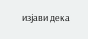изјави дека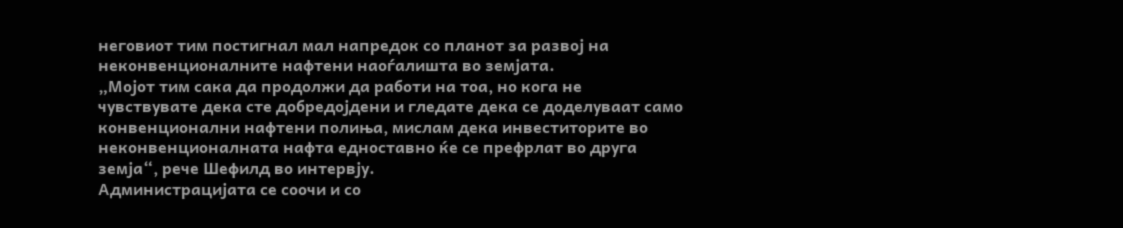неговиот тим постигнал мал напредок со планот за развој на неконвенционалните нафтени наоѓалишта во земјата.
„Мојот тим сака да продолжи да работи на тоа, но кога не чувствувате дека сте добредојдени и гледате дека се доделуваат само конвенционални нафтени полиња, мислам дека инвеститорите во неконвенционалната нафта едноставно ќе се префрлат во друга земја“, рече Шефилд во интервју.
Администрацијата се соочи и со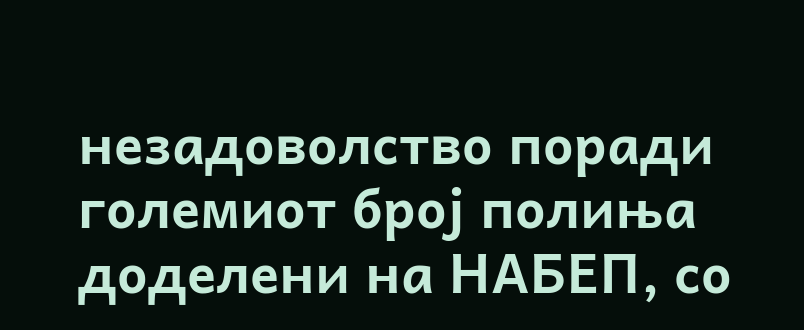незадоволство поради големиот број полиња доделени на НАБЕП, со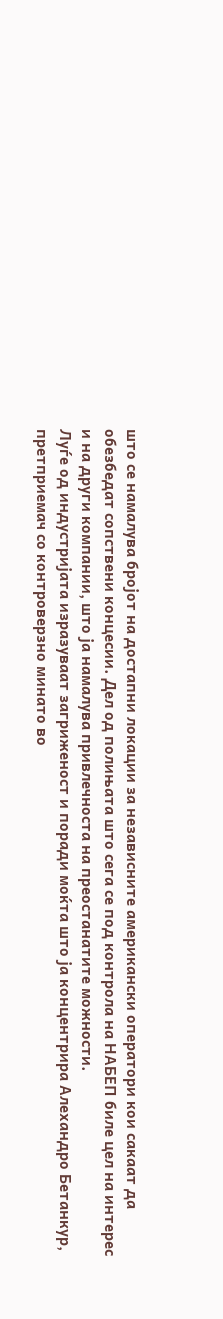што се намалува бројот на достапни локации за независните американски оператори кои сакаат да обезбедат сопствени концесии. Дел од полињата што сега се под контрола на НАБЕП биле цел на интерес и на други компании, што ја намалува привлечноста на преостанатите можности.
Луѓе од индустријата изразуваат загриженост и поради моќта што ја концентрира Алехандро Бетанкур, претприемач со контроверзно минато во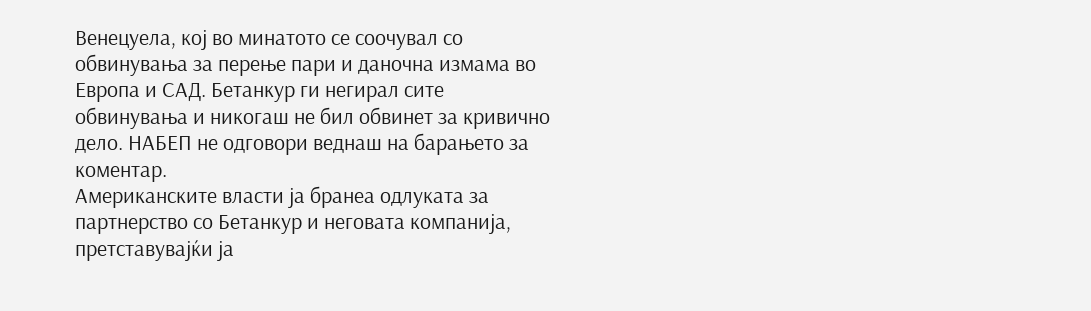Венецуела, кој во минатото се соочувал со обвинувања за перење пари и даночна измама во Европа и САД. Бетанкур ги негирал сите обвинувања и никогаш не бил обвинет за кривично дело. НАБЕП не одговори веднаш на барањето за коментар.
Американските власти ја бранеа одлуката за партнерство со Бетанкур и неговата компанија, претставувајќи ја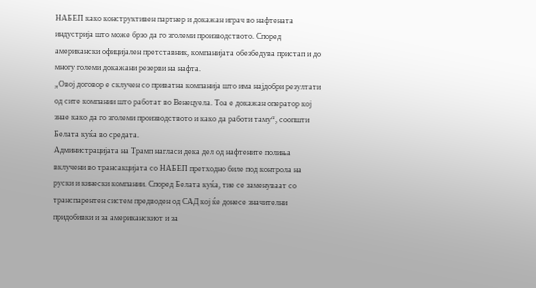НАБЕП како конструктивен партнер и докажан играч во нафтената индустрија што може брзо да го зголеми производството. Според американски официјален претставник, компанијата обезбедува пристап и до многу големи докажани резерви на нафта.
„Овој договор е склучен со приватна компанија што има најдобри резултати од сите компании што работат во Венецуела. Тоа е докажан оператор кој знае како да го зголеми производството и како да работи таму“, соопшти Белата куќа во средата.
Администрацијата на Трамп нагласи дека дел од нафтените полиња вклучени во трансакцијата со НАБЕП претходно биле под контрола на руски и кинески компании. Според Белата куќа, тие се заменуваат со транспарентен систем предводен од САД кој ќе донесе значителни придобивки и за американскиот и за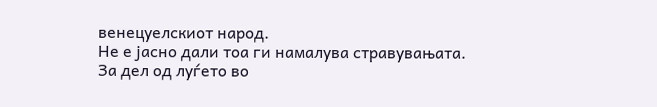венецуелскиот народ.
Не е јасно дали тоа ги намалува стравувањата.
За дел од луѓето во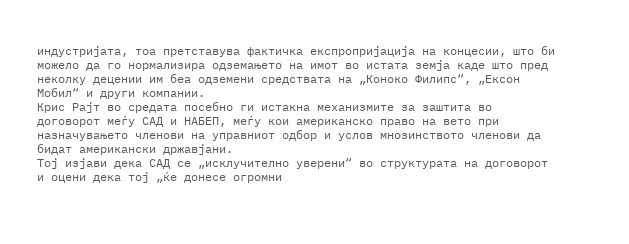индустријата, тоа претставува фактичка експропријација на концесии, што би можело да го нормализира одземањето на имот во истата земја каде што пред неколку децении им беа одземени средствата на „Коноко Филипс“, „Ексон Мобил“ и други компании.
Крис Рајт во средата посебно ги истакна механизмите за заштита во договорот меѓу САД и НАБЕП, меѓу кои американско право на вето при назначувањето членови на управниот одбор и услов мнозинството членови да бидат американски државјани.
Тој изјави дека САД се „исклучително уверени“ во структурата на договорот и оцени дека тој „ќе донесе огромни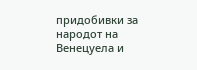придобивки за народот на Венецуела и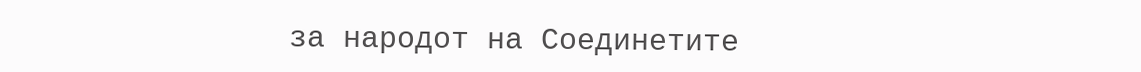за народот на Соединетите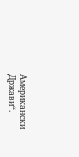Американски Држави“.